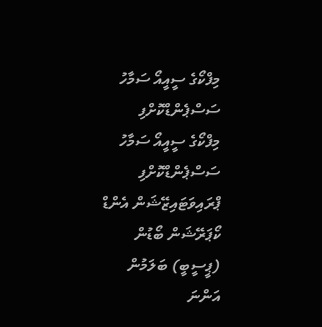މިފްކޯގެ ސީއީއޯ ސަމާހު ސަސްޕެންޑްކޮށްފި
މިފްކޯގެ ސީއީއޯ ސަމާހު ސަސްޕެންޑްކޮށްފި
ޕްރައިވަޓައިޒޭޝަން އެންޑް ކޯޕަރޭޝަން ބޯޑުން (ޕީސީބީ) ބަލަމުން އަންނަ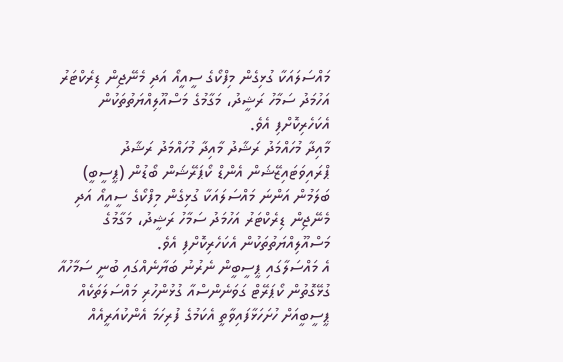މައްސަލައަކާ ގުޅިގެން މިފްކޯގެ ސީއީއޯ އަދި މެނޭޖިން ޑިރެކްޓަރު އަހުމަދު ސަމާހު ރަޝީދު، މަގާމުގެ މަސްއޫލިއްޔަތުތަކުން އެކަހެރިކޮށްފި އެވެ.
މާއިދާ މުހައްމަދު ރަޝާދު މާއިދާ މުހައްމަދު ރަޝާދު
ޕްރައިވަޓައިޒޭޝަން އެންޑް ކޯޕަރޭޝަން ބޯޑުން (ޕީސީބީ) ބަލަމުން އަންނަ މައްސަލައަކާ ގުޅިގެން މިފްކޯގެ ސީއީއޯ އަދި މެނޭޖިން ޑިރެކްޓަރު އަހުމަދު ސަމާހު ރަޝީދު، މަގާމުގެ މަސްއޫލިއްޔަތުތަކުން އެކަހެރިކޮށްފި އެވެ.
އެ މައްސަލާގައި ޕީސީބީން ނެރުނު ބަޔާނެއްގައި ބުނީ ސަމާހުއާ ގުޅޭގޮތުން ކޯޕަރޭޓް ގަވަނެންސްއާ ގުޅުންހުރި މައްސަލަތަކެއް ޕީސީބީއަށް ހުށަހަޅާފައިވާތީ އެކަމުގެ ފުރިހަމަ އެންކުއަރީއެއް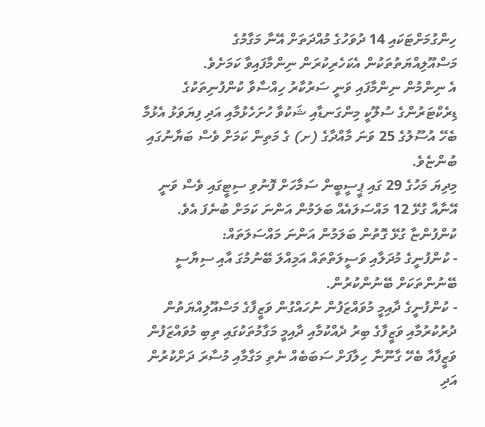ހިންގުމަށްޓަކައި 14 ދުވަހުގެ މުއްދަތަށް އޭނާ މަގާމުގެ މަސްއޫލިއްޔަތުތަކުން އެކަހެރިކުރަން ނިންމާފައިވާ ކަމަށެވެ.
އެ ނިންމުން ނިންމާފައި ވަނީ ސަރުކާރު ހިއްސާވާ ކުންފުނިތަކުގެ ޑިރެކްޓަރުންގެ ސުލޫކީ މިންގަނޑާއި ޝަކުވާ ހުށަހެޅުމާއި އަދި ފިޔަވަޅު އެޅުމާ ބެހޭ އުސޫލުގެ 25 ވަނަ މާއްދާގެ (ށ) ގެ މަތިން ކަމަށް ވެސް ބަޔާނުގައި ބުންޏެވެ.
މިދިޔަ މަހުގެ 29 ގައި ޕީސީބީން ސަމާހަށް ފޮނުވި ސިޓީގައި ވެސް ވަނީ އޭނާއާ ގުޅޭ 12 މައްސަލައެއް ބަލަމުން އަންނަ ކަމަށް ބުނެފަ އެވެ.
ކުންފުންޏާ ގުޅޭ ގޮތުން ބަލަމުން އަންނަ މައްސަލަތައް:
- ކުންފުނީގެ މުދަލާއި ވަސީލަތްތައް އަމިއްލަ ބޭނުމުގަ އާއި ސިޔާސީ ބޭނުންތަކަށް ބޭނުންކުރުން.
- ކުންފުނީގެ ދާއިމީ މުވައްޒަފުން ނުހައްގުން ވަޒީފާގެ މަސްއޫލިއްޔަތުން ދުރުކުރުމާއި ވަޒީފާގެ ބިރު ދެއްކުމާއި ދާއިމީ މަގާމުތަކުގައި ތިބި މުވައްޒަފުން ވަޒީފާއާ ބެހޭ ގާނޫނާ ހިލާފަށް ސަބަބެއް ނެތި މަގާމާއި މުސާރަ ދަށްކުރުން އަދި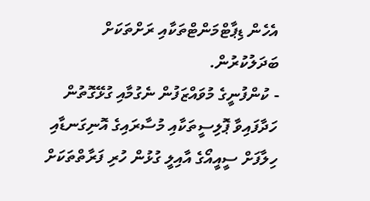އެހެން ޑިޕާޓްމަންޓްތަކާއި ރަށްތަކަށް ބަދަލުކުރުން.
- ކުންފުނީގެ މުވައްޒަފުން ނެގުމާއި ގުޅޭގޮތުން ހަދާފައިވާ ޕޮލިސީތަކާއި މުސާރައިގެ އޮނިގަނޑާއި ހިލާފަށް ސީއީއޯގެ އާއިލީ ގުޅުން ހުރި ފަރާތްތަކަށް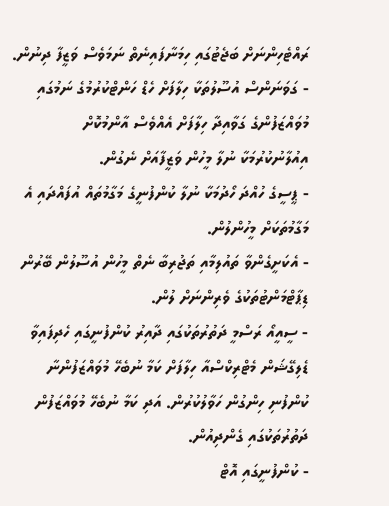ރައްޓެހިންނަށް ބަޖެޓުގައި ހިމަނާފައިނެތް ނަމަވެސް ވަޒީފާ ދިނުން.
- ގަވަނަންސް އުސޫލުތަކާ ހިލާފަށް ހެޑް ހަންޓްކުރުމުގެ ނަމުގައި މުވައްޒަފުންގެ ގަވާއިދާ ހިލާފަށް އެއްވެސް އާންމުކޮށް އިއުލާނުކުރުމަކާ ނުލާ މީހުން ވަޒީފާއަށް ނެގުން.
- ޕީސީގެ ހުއްދަ ހޯދުމަކާ ނުލާ ކުންފުނީގެ މަގާމުތައް އުފައްދައި އެ މަގާމުތަކަށް މީހުންލުން.
- އެކަށީގެންވާ ތައުލިމާއި ތަޖުރިބާ ނެތް މީހުން އުސޫލުން ބޭރުން ޑިޕާޓްމަންޓުތަކުގެ ވެރިންނަށް ލުން.
- ސީއީއޯ ރަސްމީ ދަތުރުތަކުގައި ދާއިރު ކުންފުނީގައި ހެދިފައިވާ ޑެލިގޭޝަން މެޓްރިކްސްއާ ހިލާފަށް ކަމާ ނުބެހޭ މުވައްޒަފުންނާ ކުންފުނި ހިންގުން ހަވާލުކުރުން. އަދި ކަމާ ނުބެހޭ މުވައްޒަފުން ދަތުރުތަކުގައި ގެންދިއުން.
- ކުންފުނީގައި އޮޓް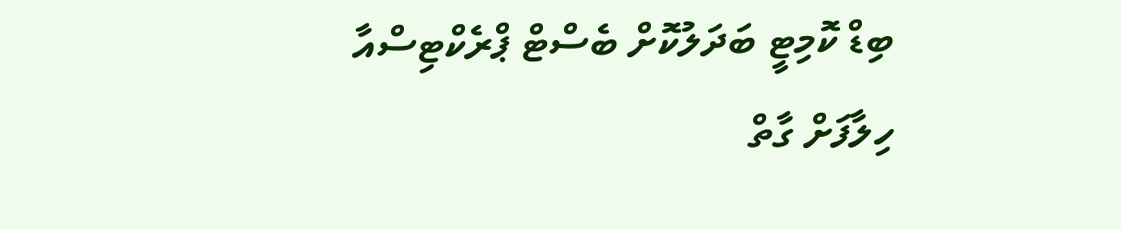ބިޑް ކޮމިޓީ ބަދަލުކޮށް ބެސްޓް ޕްރެކްޓިސްއާ ހިލާފަށް ގާތް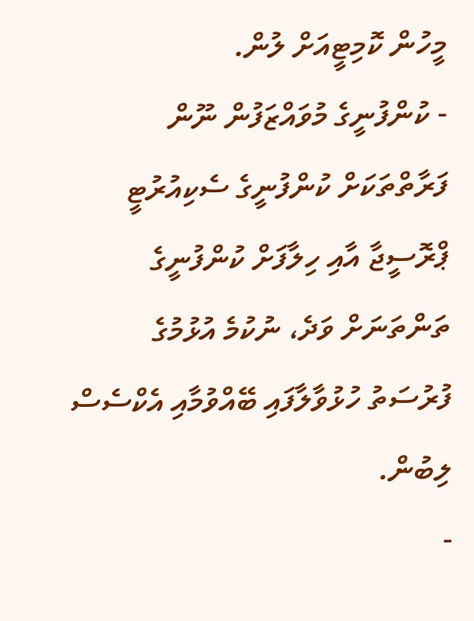މީހުން ކޮމިޓީއަށް ލުން.
- ކުންފުނީގެ މުވައްޒަފުން ނޫން ފަރާތްތަކަށް ކުންފުނީގެ ސެކިއުރުޓީ ޕްރޮސީޖާ އާއި ހިލާފަށް ކުންފުނީގެ ތަންތަނަށް ވަދެ، ނުކުމެ އުޅުމުގެ ފުރުސަތު ހުޅުވާލާފައި ބޭއްވުމާއި އެކްސެސް ލިބުން.
-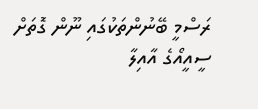ރަސްމީ ބޭނުންތަކުގައި ނޫން ގޮތަށް ސީއީއޯގެ އާއިލާ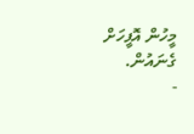މީހުން އޮފީހަށް ގެނައުން.
-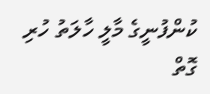ކުންފުނީގެ މާލީ ހާލަތު ހުރި ގޮތް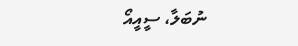ނުބަލާ، ސީއީއޯ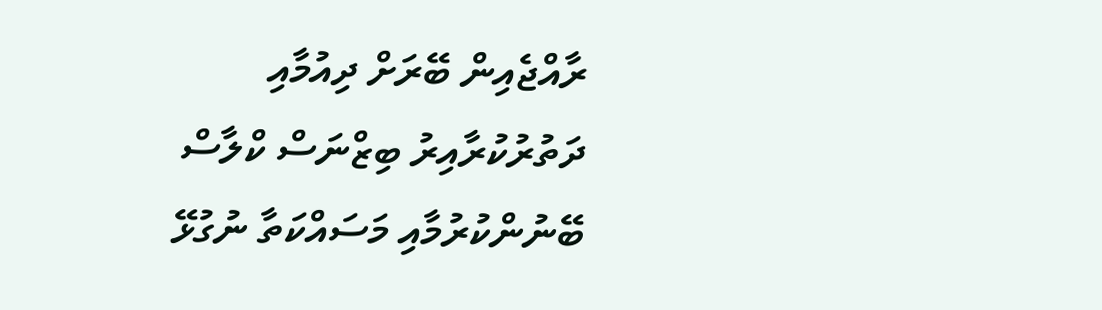ރާއްޖެއިން ބޭރަށް ދިއުމާއި ދަތުރުކުރާއިރު ބިޒްނަސް ކްލާސް ބޭނުންކުރުމާއި މަސައްކަތާ ނުގުޅޭ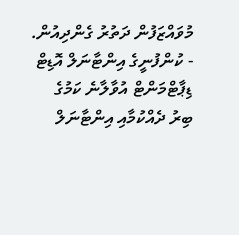މުވައްޒަފުން ދަތުރު ގެންދިއުން.
- ކުންފުނީގެ އިންޓާނަލް އޮޑިޓް ޑިޕާޓްމަންޓް އުވާލާނެ ކަމުގެ ބިރު ދެއްކުމާއި އިންޓާނަލް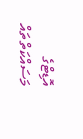އޮޑިޓްގެ މަސައްކަތްތައް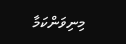މިނިވަންކަމާ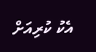އެކު ކުރިއަށް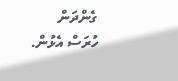ގެންދަން ހުރަސް އެޅުން.